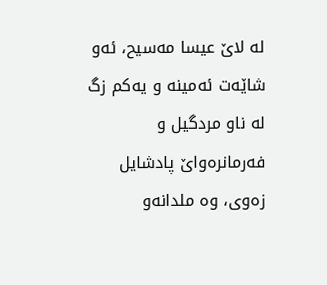له لاێ عیسا مەسیح، ئەو شاێەت ئەمینە و یەکم زگ له ناو مردگیل و فەرمانرەواێ پادشایل زەوی، وه ملدانەو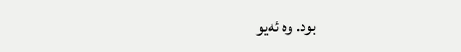بود. وه ئەیو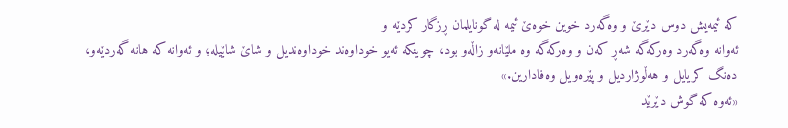که ئیمەیش دوس دێرێ و وەگەرد خوین خوەێ ئیمه له گونایلمان ڕزگار کردێه و
ئەوانه وەگەرد وەرکەگه شەڕ کەن و وەرکەگه وه ملێانەو زاڵەو بود، چوینکه ئەیو خوداوەند خوداوەندیل و شاێ شاێیله؛ و ئەوانه که هانه گەردێەو، دەنگ کریایل و هەڵوژاردیل و پێرەویل وەفادارین.»
«ئەوه که گوش دێرێد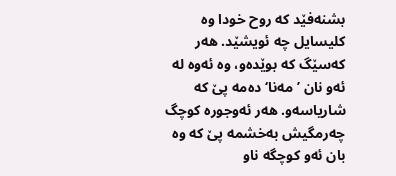بشنەفێد که روح خودا وه کلیسایل چه ئویشێد. هەر کەسێگ که بوێدەو، وه ئەوه له ئەو نان ’مەنا‘ دەمه پێ که شاریاسەو. هەر ئەوجورە کوچگ چەرمگیش بەخشمه پێ که وه بان ئەو کوچگه ناو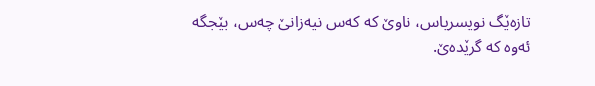تازەێگ نویسریاس، ناوێ که کەس نیەزانێ چەس، بێجگه ئەوه که گرێدەێ.